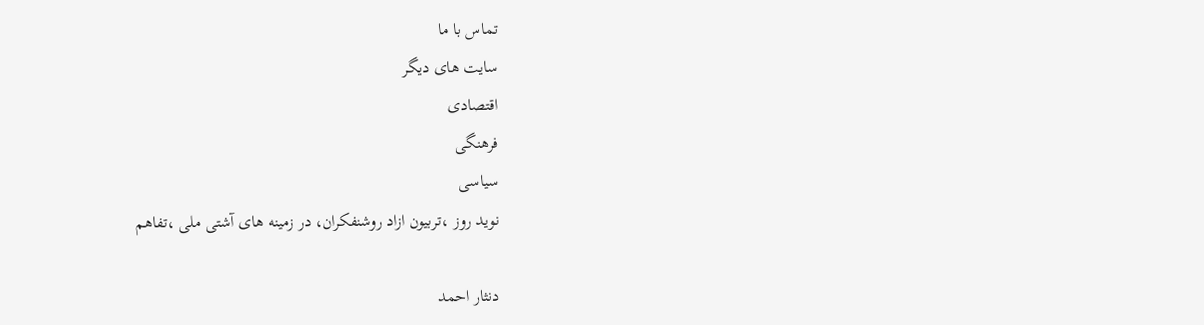تماس با ما
سایت های دیگر
اقتصادی
فرهنگی
سیاسی
نوید روز ،تربیون ازاد روشنفکران، در زمینه های آشتی ملی ،تفاهم

دنثار احمد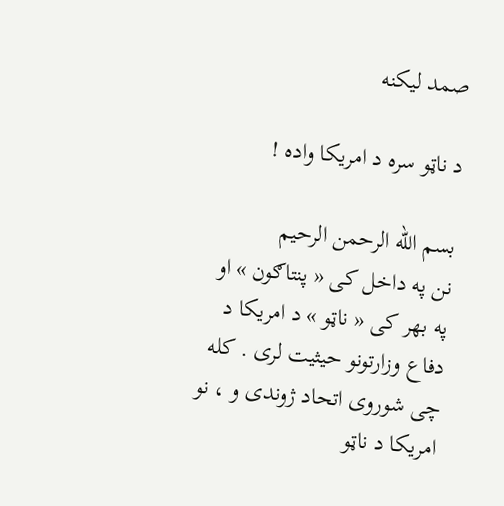صمد لیکنه

د ناټو سره د امریکا واده !

بسم الله الرحمن الرحیم
نن په داخل کی « پنتاګون » او په بهر کی « ناټو » د امریکا د دفاع وزارتونو حیثیت لری . کله چی شوروی اتحاد ژوندی و ، نو امریکا د ناټو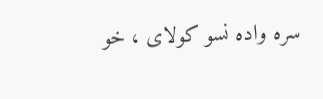سره واده نسو کولای ، خو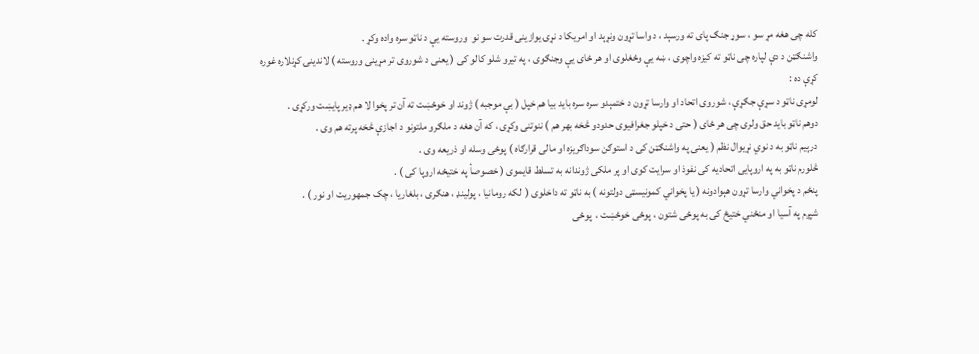کله چی هغه مړ سو ، سوړ جنګ پای ته ورسېد ، د واسا تړون ونړېد او امریکا د نړۍ یوازینی قدرت سو نو  وروسته یې د ناټو سره واده وکړ .
واشنګټن د دې لپاره چی ناټو ته کیزه واچوی ، ښه یې وځغلوی او هر ځای یې وجنګوی ، په تیرو شلو کالو کی ( یعنی د شوروی تر مړینی وروسته ) لاندینۍ کړنلاره غوره کړې ده :
لومړی ناټو د سړې جګړې ، شوروی اتحاد او وارسا تړون د ختمېدو سره سره باید بیا هم خپل ( بې موجبه ) ژوند او خوځښت ته آن تر پخوا لا هم ډیر پایښت ورکړی .
دوهم ناټو باید حق ولری چی هر ځای ( حتی د خپلو جغرافیوی حدودو څخه بهر هم ) ننوتنی وکړی ، که آن هغه د ملګرو ملتونو د اجازې څخه پرته هم وی .
درېیم ناټو به د نوي نړیوال نظم ( یعنی په واشنګټن کی د استوګن سوداګریزه او مالی قرارګاه ) پوځی وسله او ذریعه وی .
څلورم ناټو به په اروپایی اتحادیه کی نفوذ او سرایت کوی او پر ملکی ژوندانه به تسلط قایموی ( خصوصأ په ختیځه اروپا کی ) .
پنځم د پخواني وارسا تړون هېوادونه ( یا پخواني کمونیسټی دولتونه ) به ناټو ته داخلوی (  لکه رومانیا ، پولینډ ، هنګری ، بلغاریا ، چک جمهوریت او نور ) .
شپږم په آسیا او منځني ختیځ کی به پوځی شتون ، پوځی خوځښت ،  پوځی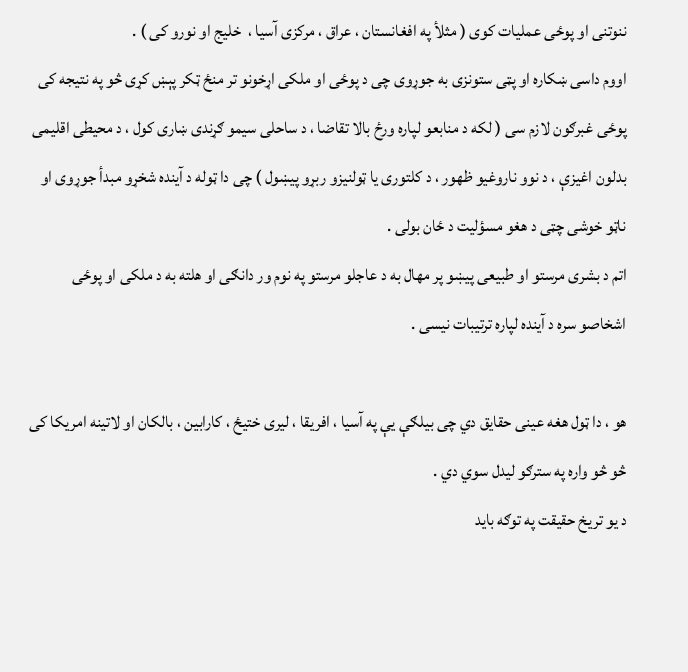ننوتنی او پوځی عملیات کوی ( مثلأ په افغانستان ، عراق ، مرکزی آسیا ،  خلیج او نورو کی ) .
اووم داسی ښکاره او پټی ستونزی به جوړوی چی د پوځی او ملکی اړخونو تر منځ ټکر پېښ کړی څو په نتیجه کی پوځی غبرګون لازم سی ( لکه د منابعو لپاره ورځ بالا تقاضا ، د ساحلی سیمو ګړندی ښاری کول ، د محیطی اقلیمی بدلون اغیزې ، د نوو ناروغیو ظهور ، د کلتوری یا ټولنیزو ربړو پیښول ) چی دا ټوله د آینده شخړو مبدأ جوړوی او ناټو خوشی چټی د هغو مسؤلیت د ځان بولی .
اتم د بشری مرستو او طبیعی پیښو پر مهال به د عاجلو مرستو په نوم ور دانګی او هلته به د ملکی او پوځی اشخاصو سره د آینده لپاره ترتیبات نیسی .

هو ، دا ټول هغه عینی حقایق دي چی بیلګې یې په آسیا ، افریقا ، لیری ختیځ ، کارابین ، بالکان او لاتینه امریکا کی څو څو واره په سترګو لیدل سوي دي .
د یو تریخ حقیقت په توګه باید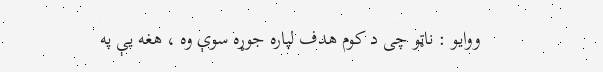ووایو : ناټو چی د کوم هدف لپاره جوړه سوې وه ، هغه یې په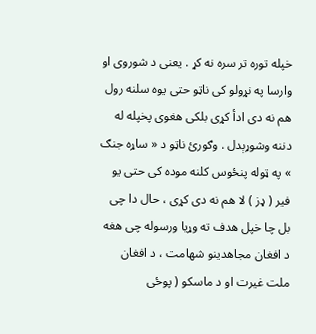خپله توره تر سره نه کړ . یعنی د شوروی او وارسا په نړولو کی ناټو حتی یوه سلنه رول هم نه دی ادأ کړی بلکی هغوی پخپله له دننه وشوړېدل . وګورئ ناټو د « ساړه جنګ » په ټوله پنځوس کلنه موده کی حتی یو فیر ( ډز ) لا هم نه دی کړی ، حال دا چی بل چا خپل هدف ته وړیا ورسوله چی هغه د افغان مجاهدینو شهامت ، د افغان ملت غیرت او د ماسکو ( پوځی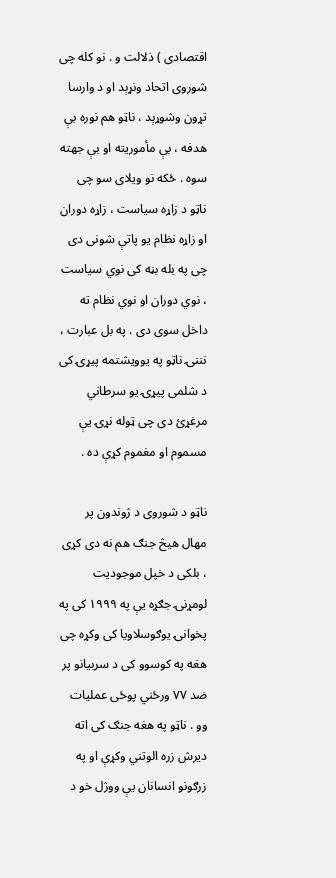اقتصادی ) ذلالت و . نو کله چی شوروی اتحاد ونړېد او د وارسا تړون وشوړېد ، ناټو هم نوره بې هدفه ، بې مأموریته او بې جهته سوه . ځکه نو ویلای سو چی ناټو د زاړه سیاست ، زاړه دوران او زاړه نظام یو پاتې شونی دی چی په بله بڼه کی نوي سیاست ، نوي دوران او نوي نظام ته داخل سوی دی . په بل عبارت ، نننۍ ناټو په یوویشتمه پیړۍ کی د شلمی پیړۍ یو سرطاني مرغړئ دی چی ټوله نړۍ یې مسموم او مغموم کړې ده .

ناټو د شوروی د ژوندون پر مهال هیڅ جنګ هم نه دی کړی ، بلکی د خپل موجودیت لومړنۍ جګړه یې په ۱۹۹۹ کی په پخوانۍ یوګوسلاویا کی وکړه چی هغه په کوسوو کی د سربیانو پر ضد ۷۷ ورځني پوځی عملیات وو . ناټو په هغه جنګ کی اته دیرش زره الوتني وکړې او په زرګونو انسانان یې ووژل خو د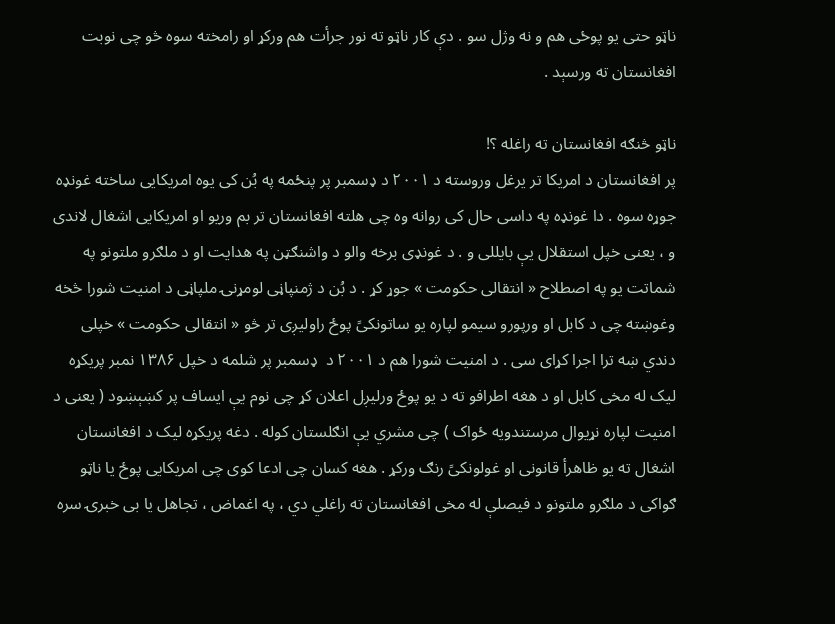ناټو حتی یو پوځی هم و نه وژل سو . دې کار ناټو ته نور جرأت هم ورکړ او رامخته سوه څو چی نوبت افغانستان ته ورسېد .

ناټو څنګه افغانستان ته راغله ؟!
پر افغانستان د امریکا تر یرغل وروسته د ۲۰۰۱ د ډسمبر پر پنځمه په بُن کی یوه امریکایی ساخته غونډه جوړه سوه . دا غونډه په داسی حال کی روانه وه چی هلته افغانستان تر بم وریو او امریکایی اشغال لاندی و ، یعنی خپل استقلال یې بایللی و . د غونډی برخه والو د واشنګټن په هدایت او د ملګرو ملتونو په شماتت یو په اصطلاح « انتقالی حکومت » جوړ کړ . د بُن د ژمنپاڼی لومړنۍ ملپاڼی د امنیت شورا څخه وغوښته چی د کابل او ورپورو سیمو لپاره یو ساتونکیً پوځ راولیږی تر څو « انتقالی حکومت » خپلی دندي ښه ترا اجرا کړای سی . د امنیت شورا هم د ۲۰۰۱ د  ډسمبر پر شلمه د خپل ۱۳۸۶ نمبر پریکړه لیک له مخی کابل او د هغه اطرافو ته د یو پوځ ورلیږل اعلان کړ چی نوم یې ایساف پر کښېښود ( یعنی د امنیت لپاره نړیوال مرستندویه ځواک ) چی مشري یې انګلستان کوله . دغه پریکړه لیک د افغانستان اشغال ته یو ظاهرأ قانونی او غولونکیً رنګ ورکړ . هغه کسان چی ادعا کوی چی امریکایی پوځ یا ناټو ګواکی د ملګرو ملتونو د فیصلې له مخی افغانستان ته راغلي دي ، په اغماض ، تجاهل یا بی خبرۍ سره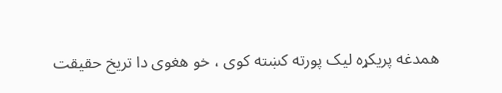همدغه پریکړه لیک پورته کښته کوی ، خو هغوی دا تریخ حقیقت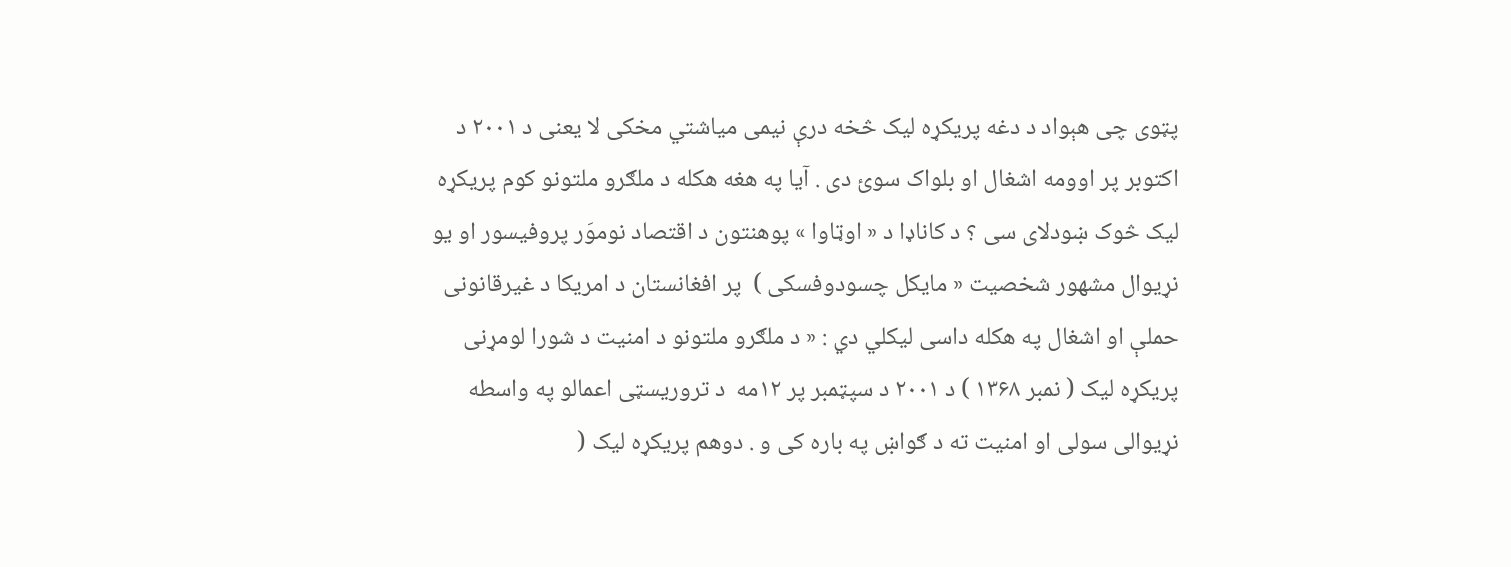پټوی چی هېواد د دغه پریکړه لیک څخه درې نیمی میاشتي مخکی لا یعنی د ۲۰۰۱ د اکتوبر پر اوومه اشغال او بلواک سوئ دی . آیا په هغه هکله د ملګرو ملتونو کوم پریکړه لیک څوک ښودلای سی ؟ د کاناډا د « اوټاوا » پوهنتون د اقتصاد نوموَر پروفیسور او یو نړیوال مشهور شخصیت « مایکل چسودوفسکی )  پر افغانستان د امریکا د غیرقانونی حملې او اشغال په هکله داسی لیکلي دي : « د ملګرو ملتونو د امنیت د شورا لومړنی پریکړه لیک ( نمبر ۱۳۶۸ ) د ۲۰۰۱ د سپټمبر پر ۱۲مه  د تروریسټی اعمالو په واسطه نړیوالی سولی او امنیت ته د ګواښ په باره کی و . دوهم پریکړه لیک (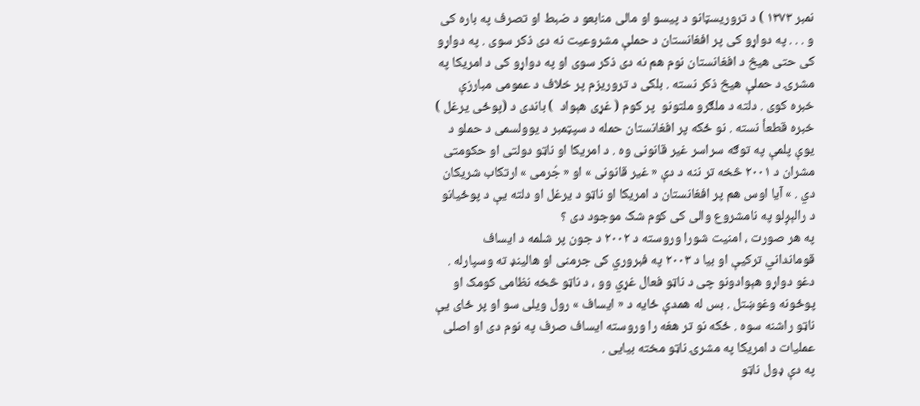نمبر ۱۳۷۳ ) د تروریسټانو د پیسو او مالی منابعو د ضبط او تصرف په باره کی  و . . . په دواړو کی پر افغانستان د حملې مشروعیت نه دی ذکر سوی . په دواړو کی حتی هیڅ د افغانستان نوم هم نه دی ذکر سوی او په دواړو کی د امریکا په مشرۍ د حملې هیڅ ذکر نسته . بلکی د تروریزم پر خلاف د عمومی مبارزې خبره کوی . دلته د ملګرو ملتونو  پر کوم ( غړی هېواد  ) باندی د (پوځی یرغل ) خبره قطعأ نسته . نو ځکه پر افغانستان حمله د سپټمبر د یوولسمی د حملو د یوې پلمې په توګه سراسر غیر قانونی وه . د امریکا او ناټو دولتی او حکومتی مشران د ۲۰۰۱ څخه تر ننه د دې « غیر قانونی » او « جُرمی » ارتکاب شریکان دي . » آیا اوس هم پر افغانستان د امریکا او ناټو د یرغل او دلته یې د پوځیانو د رالېږلو په نامشروع والی کی کوم شک موجود دی ؟
په هر صورت ، امنیت شورا وروسته د ۲۰۰۲ د جون پر شلمه د ایساف قومانداني ترکیې او بیا د ۲۰۰۳ په فبروري کی جرمنی او هالینډ ته وسپارله . دغو دواړو هېوادونو چی د ناټو فعال غړي وو ، د ناټو څخه نظامی کومک او پوځونه وغوښتل . بس له همدې ځایه د « ایساف » رول ویلی سو او پر ځای یې ناټو راشنه سوه . ځکه نو تر هغه را وروسته ایساف صرف په نوم دی او اصلی عملیات د امریکا په مشرۍ ناټو مخته بیایی .
په دې ډول ناټو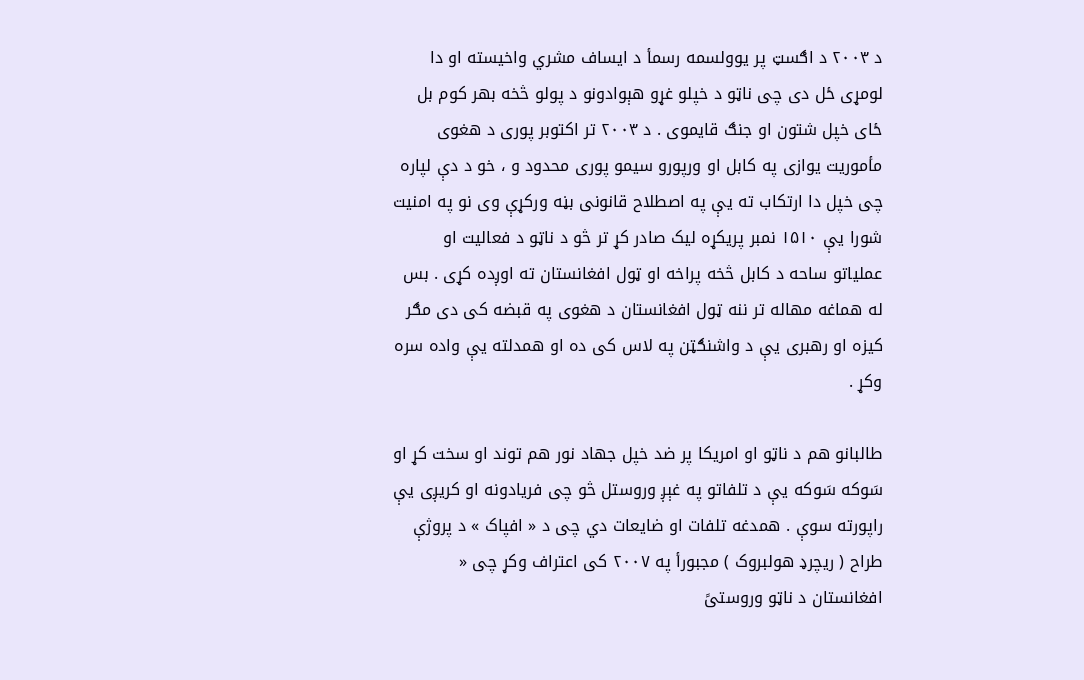د ۲۰۰۳ د اګسټ پر یوولسمه رسمأ د ایساف مشري واخیسته او دا لومړی ځل دی چی ناټو د خپلو غړو هېوادونو د پولو څخه بهر کوم بل ځای خپل شتون او جنګ قایموی . د ۲۰۰۳ تر اکتوبر پوری د هغوی مأموریت یوازی په کابل او ورپورو سیمو پوری محدود و ، خو د دې لپاره چی خپل دا ارتکاب ته یې په اصطلاح قانونی بڼه ورکړې وی نو په امنیت شورا یې ۱۵۱۰ نمبر پریکړه لیک صادر کړ تر څو د ناټو د فعالیت او عملیاتو ساحه د کابل څخه پراخه او ټول افغانستان ته اوږده کړی . بس له هماغه مهاله تر ننه ټول افغانستان د هغوی په قبضه کی دی مګر کیزه او رهبری یې د واشنګټن په لاس کی ده او همدلته یې واده سره وکړ .

طالبانو هم د ناټو او امریکا پر ضد خپل جهاد نور هم توند او سخت کړ او سَوکه سَوکه یې د تلفاتو په غېږ وروستل څو چی فریادونه او کریږی یې راپورته سوې . همدغه تلفات او ضایعات دي چی د « افپاک » د پروژې طراح ( ریچرډ هولبروک ) مجبورأ په ۲۰۰۷ کی اعتراف وکړ چی « افغانستان د ناټو وروستیً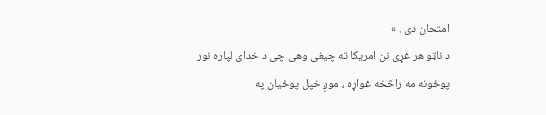امتحان دی . »
د ناټو هر غړی نن امریکا ته چیغی وهی چی د خدای لپاره نور پوځونه مه راڅخه غواړه ، موږ خپل پوځیان په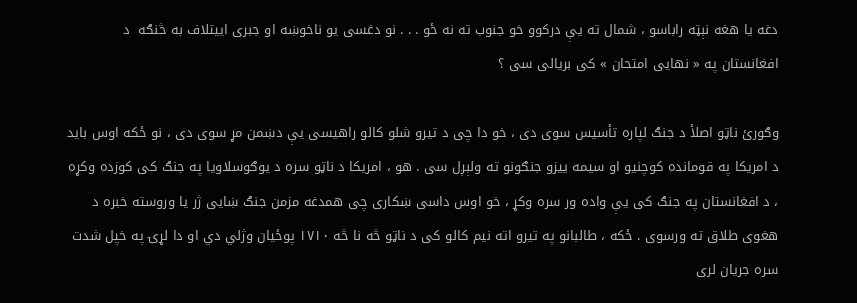دغه یا هغه نېټه راباسو ، شمال ته یې درکوو خو جنوب ته نه ځو . . . نو دغسی یو ناخوښه او جبری اییتلاف به څنګه  د افغانستان په « نهایی امتحان » کی بریالی سی ؟

وګورئ ناټو اصلأ د جنګ لپاره تأسیس سوی دی ، خو دا چی د تیرو شلو کالو راهیسی یې دښمن مړ سوی دی ، نو ځکه اوس باید د امریکا په قومانده کوچنیو او سیمه ییزو جنګونو ته ولېږل سی . هو ، امریکا د ناټو سره د یوګوسلاویا په جنګ کی کوزده وکړه ، د افغانستان په جنګ کی یې واده ور سره وکړ ، خو اوس داسی ښکاری چی همدغه مزمن جنګ ښایی ژر یا وروسته خبره د هغوی طلاق ته ورسوی . ځکه ، طالبانو په تیرو اته نیم کالو کی د ناټو څه نا څه ۱۷۱۰ پوځیان وژلي دي او دا لړۍ په خپل شدت سره جریان لری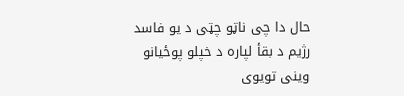حال دا چی ناټو چټی د یو فاسد رژیم د بقأ لپاره د خپلو پوځیانو وینی تویوی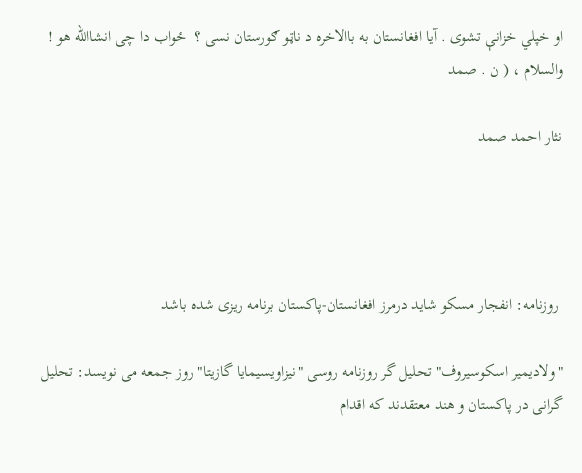او خپلي خزانې تشوی . آیا افغانستان به باالاخره د ناټو ګورستان نسی ؟  ځواب دا چی انشاالله هو ! والسلام ، ( ن . صمد

نثار احمد صمد




 روزنامه: انفجار مسکو شاید درمرز افغانستان-پاکستان برنامه ریزی شده باشد

"ولادیمیر اسکوسیروف" تحلیل گر روزنامه روسی "نیزاویسیمایا گازیتا" روز جمعه می نویسد: تحلیل گرانی در پاکستان و هند معتقدند که اقدام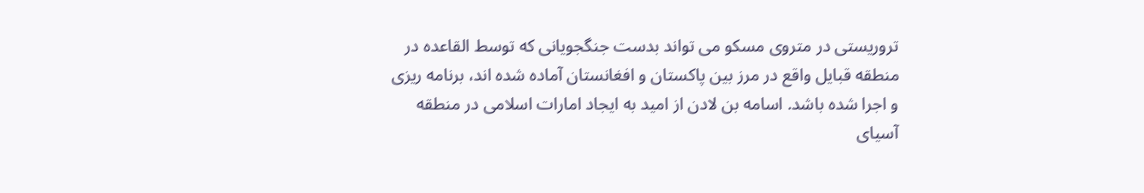تروریستی در متروی مسکو می تواند بدست جنگجویانی که توسط القاعده در منطقه قبایل واقع در مرز بین پاکستان و افغانستان آماده شده اند، برنامه ریزی و اجرا شده باشد. اسامه بن لادن از امید به ایجاد امارات اسلامی در منطقه آسیای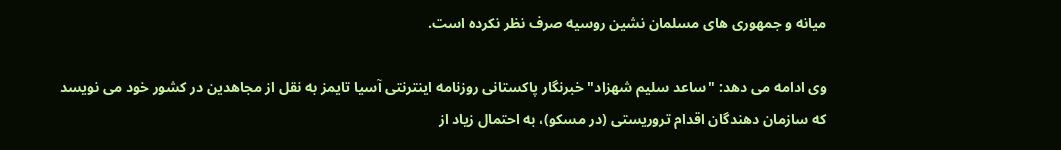میانه و جمهوری های مسلمان نشین روسیه صرف نظر نکرده است.

وی ادامه می دهد: "ساعد سلیم شهزاد" خبرنگار پاکستانی روزنامه اینترنتی آسیا تایمز به نقل از مجاهدین در کشور خود می نویسد که سازمان دهندگان اقدام تروریستی (در مسکو)، به احتمال زیاد از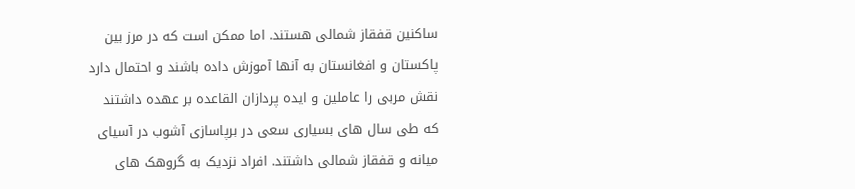ساکنین قفقاز شمالی هستند. اما ممکن است که در مرز بین پاکستان و افغانستان به آنها آموزش داده باشند و احتمال دارد نقش مربی را عاملین و ایده پردازان القاعده بر عهده داشتند که طی سال های بسیاری سعی در برپاسازی آشوب در آسیای میانه و قفقاز شمالی داشتند. افراد نزدیک به گروهک های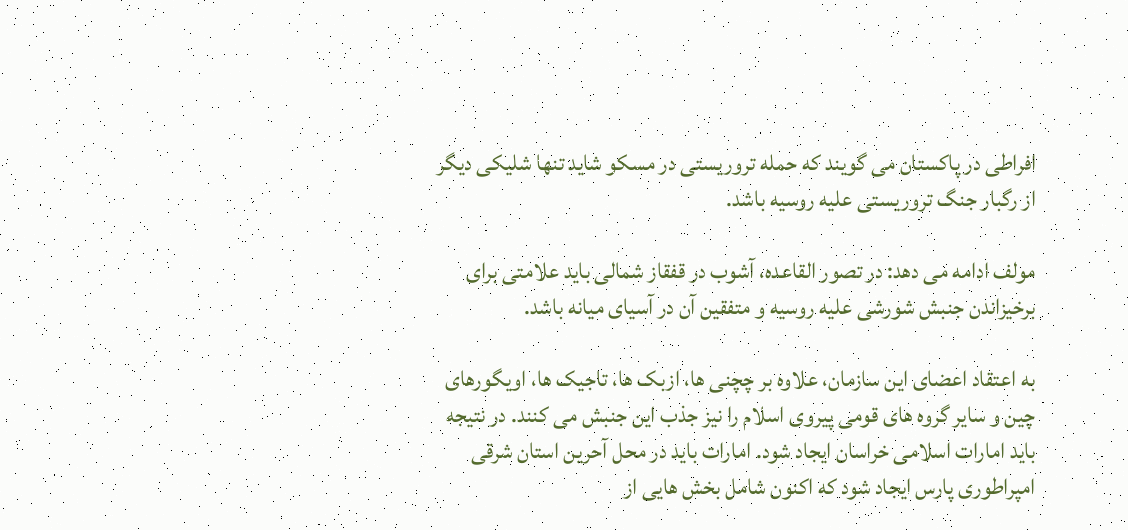افراطی در پاکستان می گویند که حمله تروریستی در مسکو شاید تنها شلیکی دیگر از رگبار جنگ تروریستی علیه روسیه باشد.

مولف ادامه می دهد: در تصور القاعده، آشوب در قفقاز شمالی باید علامتی برای برخیزاندن جنبش شورشی علیه روسیه و متفقین آن در آسیای میانه باشد.

به اعتقاد اعضای این سازمان، علاوه بر چچنی ها، ازبک ها، تاجیک ها، اویگورهای چین و سایر گروه های قومی پیروی اسلام را نیز جذب این جنبش می کنند. در نتیجه باید امارات اسلامی خراسان ایجاد شود. امارات باید در محل آحرین استان شرقی امپراطوری پارس ایجاد شود که اکنون شامل بخش هایی از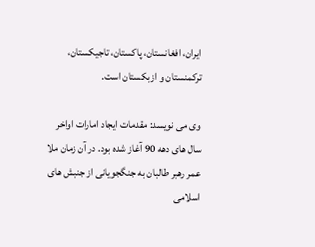ایران، افغانستان، پاکستان، تاجیکستان، ترکمنستان و ازبکستان است.

وی می نویسد: مقدمات ایجاد امارات اواخر سال های دهه 90 آغاز شده بود. در آن زمان ملا عمر رهبر طالبان به جنگجویانی از جنبش های اسلامی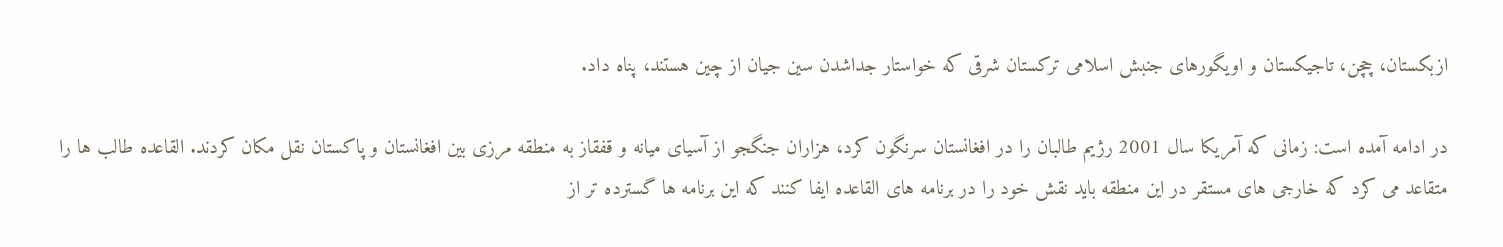ازبکستان، چچن، تاجیکستان و اویگورهای جنبش اسلامی ترکستان شرقی که خواستار جداشدن سین جیان از چین هستند، پناه داد.

در ادامه آمده است: زمانی که آمریکا سال 2001 رژیم طالبان را در افغانستان سرنگون کرد، هزاران جنگجو از آسیای میانه و قفقاز به منطقه مرزی بین افغانستان و پاکستان نقل مکان کردند. القاعده طالب ها را متقاعد می کرد که خارجی های مستقر در این منطقه باید نقش خود را در برنامه های القاعده ایفا کنند که این برنامه ها گسترده تر از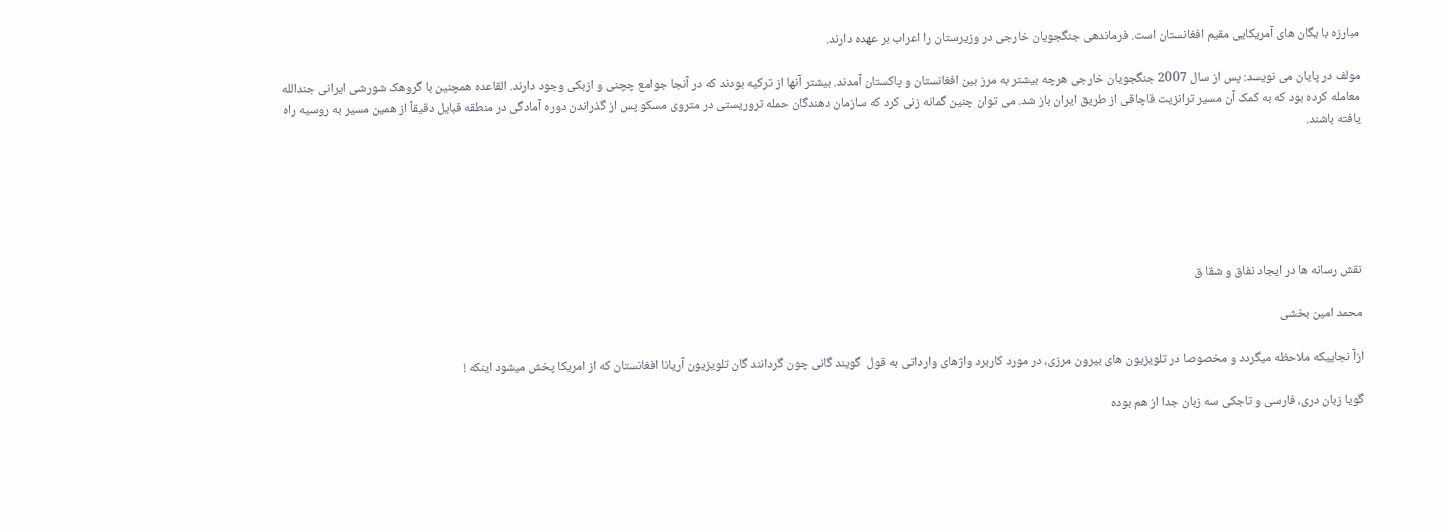مبارزه با یگان های آمریکایی مقیم افغانستان است. فرماندهی جنگجویان خارجی در وزیرستان را اعراب بر عهده دارند.

مولف در پایان می نویسد: پس از سال 2007 جنگجویان خارجی هرچه بیشتر به مرز بین افغانستان و پاکستان آمدند. بیشتر آنها از ترکیه بودند که در آنجا جوامع چچنی و ازبکی وجود دارند. القاعده همچنین با گروهک شورشی ایرانی جندالله معامله کرده بود که به کمک آن مسیر ترانزیت قاچاقی از طریق ایران باز شد. می توان چنین گمانه زنی کرد که سازمان دهندگان حمله تروریستی در متروی مسکو پس از گذراندن دوره آمادگی در منطقه قبایل دقیقاً از همین مسیر به روسیه راه یافته باشند.






نقش رسانه ها در ایجاد نفاق و شقا ق

محمد امین بخشی

ازآ نجاییکه ملاحظه میگردد و مخصوصا در تلویزیون های بیرون مرزی، در مورد کاربرد واژهای وارداتی به قول  گویند گانی چون گردانند گان تلویزیون آریانا افغانستان که از امریکا پخش میشود اینکه !

گویا زبان دری، فارسی و تاجکی سه زبان جدا از هم بوده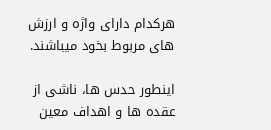هرکدام دارای واژه و ارزش های مربوط بخود میباشند.

اینطور حدس ها، ناشی از عقده ها و اهداف معین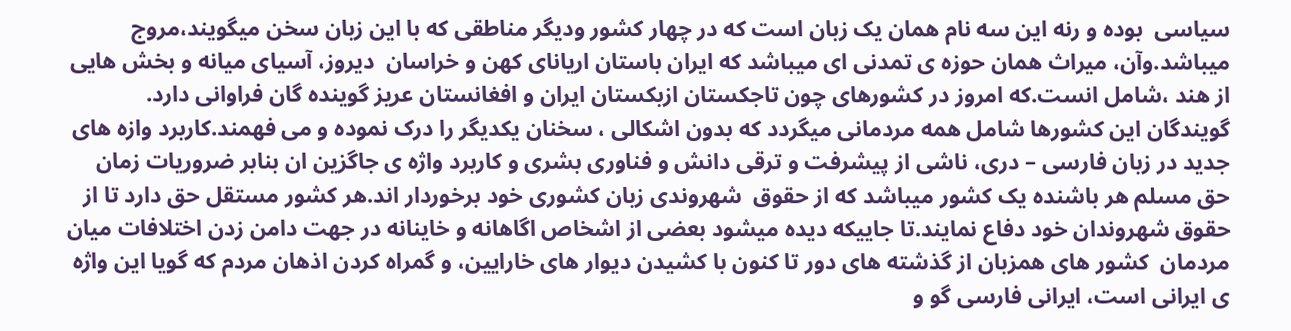سیاسی  بوده و رنه این سه نام همان یک زبان است که در چهار کشور ودیگر مناطقی که با این زبان سخن میگویند،مروج میباشد.وآن، میراث همان حوزه ی تمدنی ای میباشد که ایران باستان اریانای کهن و خراسان  دیروز، آسیای میانه و بخش هایی از هند ،شامل انست.که امروز در کشورهای چون تاجکستان ازبکستان ایران و افغانستان عریز گوینده گان فراوانی دارد. گویندگان این کشورها شامل همه مردمانی میگردد که بدون اشکالی ، سخنان یکدیگر را درک نموده و می فهمند.کاربرد وازه های جدید در زبان فارسی – دری، ناشی از پیشرفت و ترقی دانش و فناوری بشری و کاربرد واژه ی جاگزین ان بنابر ضروریات زمان حق مسلم هر باشنده یک کشور میباشد که از حقوق  شهروندی زبان کشوری خود برخوردار اند.هر کشور مستقل حق دارد تا از حقوق شهروندان خود دفاع نمایند.تا جاییکه دیده میشود بعضی از اشخاص اگاهانه و خاینانه در جهت دامن زدن اختلافات میان مردمان  کشور های همزبان از گذشته های دور تا کنون با کشیدن دیوار های خارایین، و گمراه کردن اذهان مردم که گویا این واژه ی ایرانی است، ایرانی فارسی گو و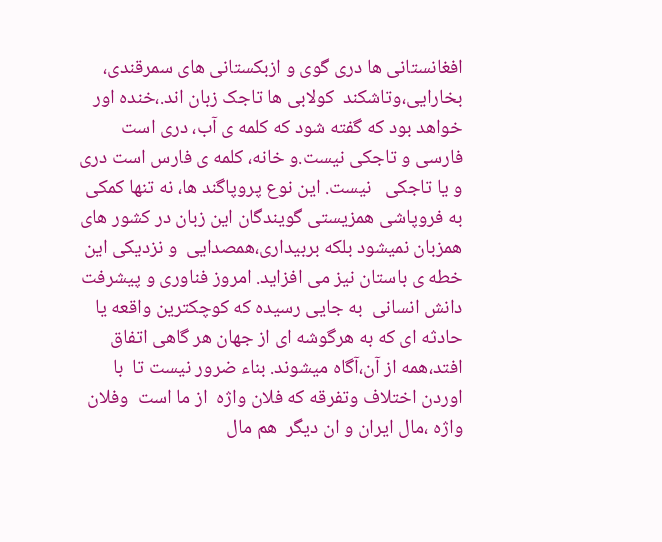افغانستانی ها دری گوی و ازبکستانی های سمرقندی، بخارایی،وتاشکند  کولابی ها تاجک زبان اند.،خنده اور خواهد بود که گفته شود که کلمه ی آب، دری است فارسی و تاجکی نیست.و خانه، کلمه ی فارس است دری و یا تاجکی   نیست. این نوع پروپاگند ها، نه تنها کمکی به فروپاشی همزیستی گویندگان این زبان در کشور های همزبان نمیشود بلکه بربیداری،همصدایی  و نزدیکی این خطه ی باستان نیز می افزاید. امروز فناوری و پیشرفت دانش انسانی  به جایی رسیده که کوچکترین واقعه یا حادثه ای که به هرگوشه ای از جهان هر گاهی اتفاق افتد،همه از آن،آگاه میشوند. بناء ضرور نیست تا  با اوردن اختلاف وتفرقه که فلان واژه  از ما است  وفلان واژه ،مال ایران و ان دیگر  هم مال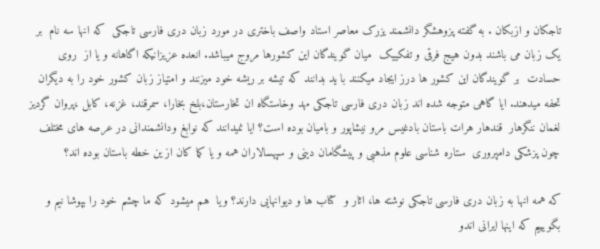تاجکان و ازبکان . به گفته پزوهشگر دانشمند یزرک معاصر استاد واصف باختری در مورد زبان دری فارسی تاجکی  که انها سه نام  بر یک زبان می باشند بدون هیج فرقی و تفکییک  میان گویندگان این کشورها مروج میباشد. انعده عزیزانیکه اگاهانه و یا از  روی حسادت  بر گویندگان این کشور ها درز ایجاد میکنند با ید بدانند که تیشه بر ریشه خود میزنند و امتیاز زبان کشور خود را به دیگران تحفه میدهند. ایا گاهی متوجه شده اند زبان دری فارسی تاجکی مهد وخاستگاه ان تخارستان،بلخ بخارا، سمرقند، غزنه، کابل ،پروان گردیز  لغمان ننگرهار  قندهار هرات باستان بادغیس مرو نیشاپور و بامیان بوده است؟ ایا نمیدانند که نوابغ ودانشمندانی در عرصه های مختلف  چون پزشکی دامپروری  ستاره شناسی علوم مذهبی و پیشگامان دینی و سپهسالاران همه و یا کما کان از ین خطه باستان بوده اند؟

که همه انها به زبان دری فارسی تاجکی نوشته ها، اثار و  کتاب ها و دیوانهایی دارند؟ ویا  هم میشود که ما چشم خود را بپوشا نیم و بگویییم که اینها ایرانی اندو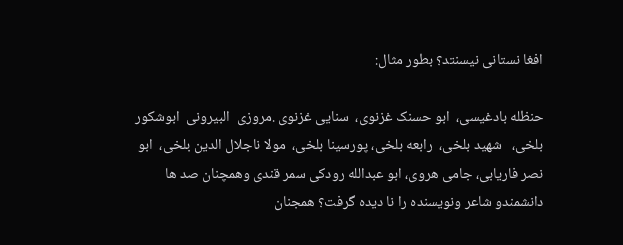افغا نستانی نیسنتد؟ بطور مثال:

حنظله بادغیسی،  ابو حسنک غزنوی،  سنایی غزنوی .مروزی  البیرونی  ابوشکور بلخی،   شهید بلخی،  رابعه بلخی، پورسینا بلخی،  مولا ناجلال الدین بلخی،  ابو نصر فاریابی، جامی هروی، ابو عبدالله رودکی سمر قندی وهمچنان صد ها دانشمندو شاعر ونویسنده را نا دیده گرفت؟ همجنان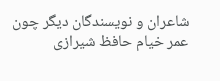شاعران و نویسندگان دیگر چون عمر خیام حافظ شیرازی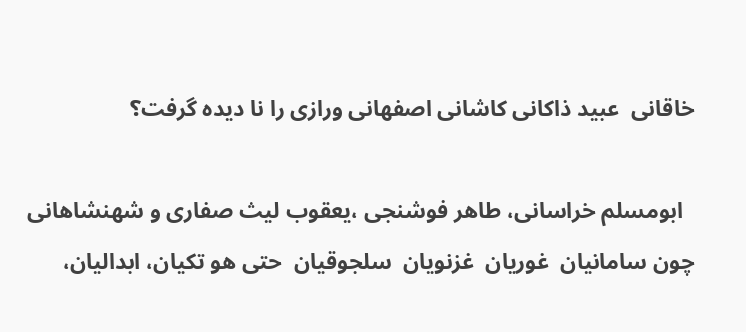خاقانی  عبید ذاکانی کاشانی اصفهانی ورازی را نا دیده گرفت؟

  ابومسلم خراسانی، طاهر فوشنجی ،یعقوب لیث صفاری و شهنشاهانی چون سامانیان  غوریان  غزنویان  سلجوقیان  حتی هو تکیان، ابدالیان،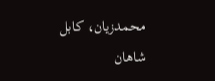محمدزیان، کابل شاهان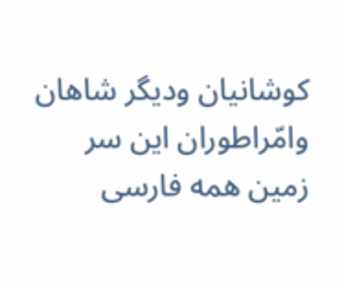کوشانیان ودیگر شاهان وامّراطوران این سر زمین همه فارسی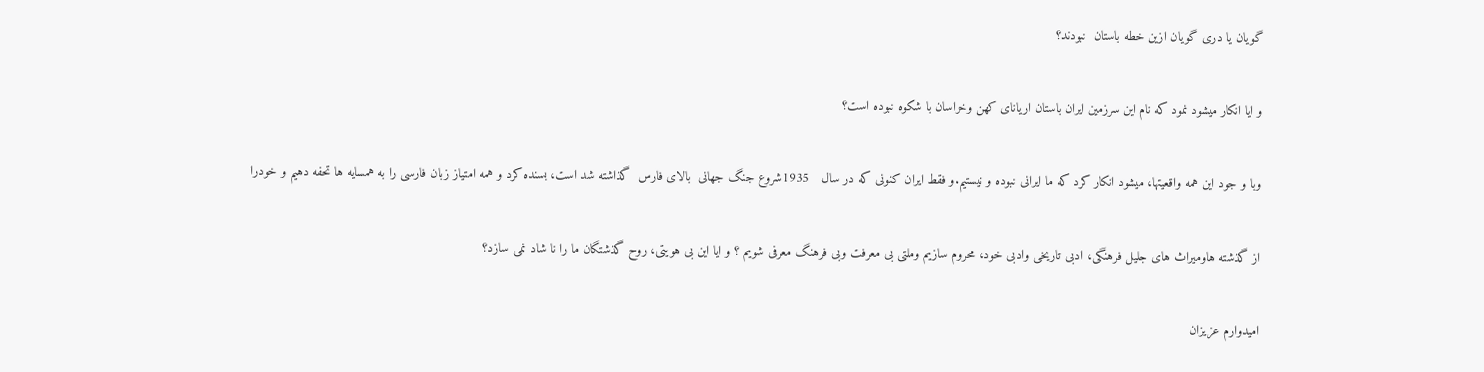گویان یا دری گویان ازین خطه باستان  نبودند؟

و ایا انکار میشود نمود که نام این سرزمین ایران باستان اریانای کهن وخراسان با شکوه نبوده است؟

وبا و جود این همه واقعیتها، میشود انکار کرد که ما ایرانی نبوده و نیستیم.و فقط ایران کنونی که در سال   1935شروع جنگ جهانی  بالای فارس  گذاشته شد است، بسنده کرد و همه امتیاز زبان فارسی را به همسایه ها تحفه دهیم و خودرا

از گذشته هاومیراث های جلیل فرهنگی، ادبی تاریخی وادبی خود، محروم سازیم وملتی بی معرفت وبی فرهنگ معرفی شویم ؟ و ایا این بی هویتی، روح گذشتگان ما را نا شاد نمی سازد؟

امیدوارم عزیزان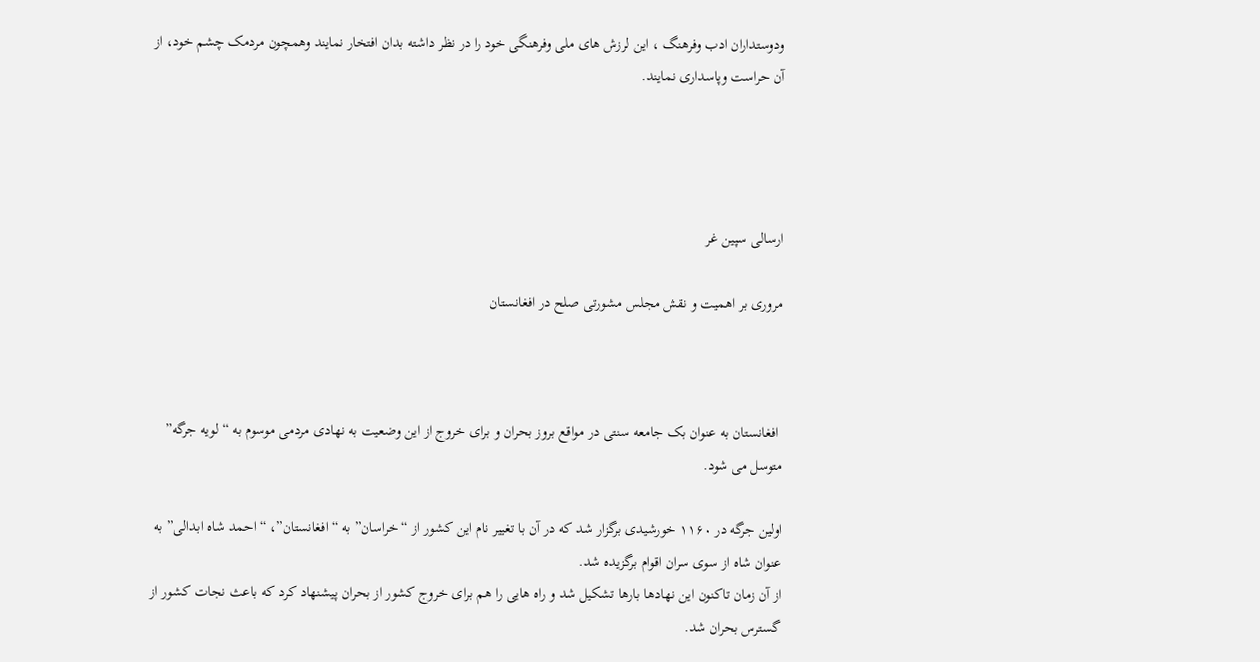ودوستداران ادب وفرهنگ ، این لرزش های ملی وفرهنگی خود را در نظر داشته بدان افتخار نمایند وهمچون مردمک چشم خود، از آن حراست وپاسداری نمایند.




ارسالی سپین غر

مروری بر اهمیت و نقش مجلس مشورتی صلح در افغانستان



 افغانستان به عنوان بک جامعه سنتی در مواقع بروز بحران و برای خروج از این وضعیت به نهادی مردمی موسوم به “لویه جرگه” متوسل می شود.

اولین جرگه در ۱۱۶۰ خورشیدی برگزار شد که در آن با تغییر نام این کشور از “خراسان” به “افغانستان”، “احمد شاه ابدالی” به عنوان شاه از سوی سران اقوام برگزیده شد.
از آن زمان تاکنون این نهادها بارها تشکیل شد و راه هایی را هم برای خروج کشور از بحران پیشنهاد کرد که باعث نجات کشور از گسترس بحران شد.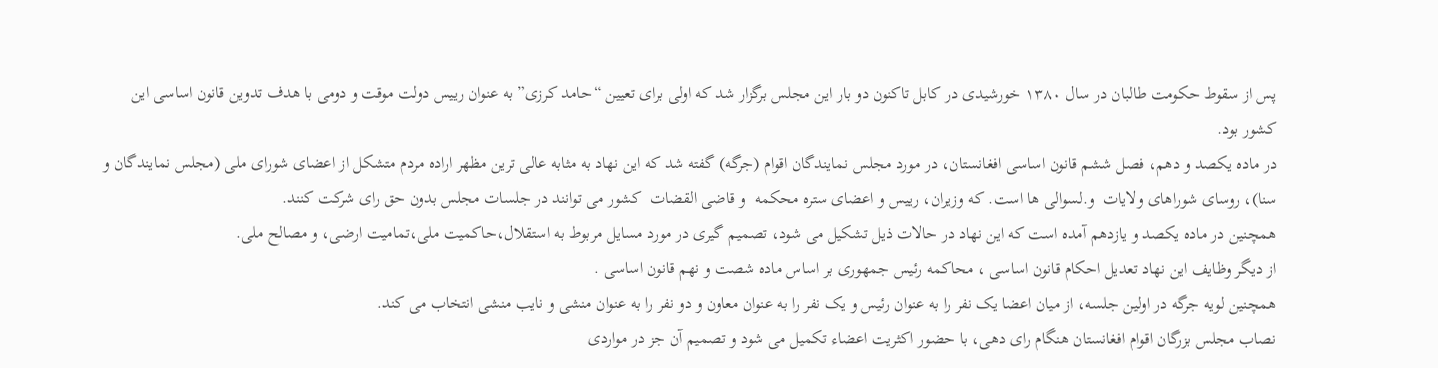پس از سقوط حکومت طالبان در سال ۱۳۸۰ خورشیدی در کابل تاکنون دو بار این مجلس برگزار شد که اولی برای تعیین “حامد کرزی” به عنوان رییس دولت موقت و دومی با هدف تدوین قانون اساسی این کشور بود.
در ماده یکصد و دهم، فصل ششم قانون اساسی افغانستان، در مورد مجلس نمایندگان اقوام (جرگه) گفته شد که این نهاد به مثابه عالی ترین مظهر اراده مردم متشکل از اعضای شورای ملی (مجلس نمایندگان و سنا)، روسای شوراهای ولایات  و.لسوالی ها است. که وزیران، رییس و اعضای ستره محکمه  و قاضی القضات  کشور می توانند در جلسات مجلس بدون حق رای شرکت کنند.
همچنین در ماده یکصد و یازدهم آمده است که این نهاد در حالات ذیل تشکیل می شود، تصمیم گیری در مورد مسایل مربوط به استقلال،حاکمیت ملی،تمامیت ارضی، و مصالح ملی.
از دیگر وظایف این نهاد تعدیل احکام قانون اساسی ، محاکمه رئیس جمهوری بر اساس ماده شصت و نهم قانون اساسی .
همچنین لویه جرگه در اولین جلسه، از میان اعضا یک نفر را به عنوان رئیس و یک نفر را به عنوان معاون و دو نفر را به عنوان منشی و نایب منشی انتخاب می کند.
نصاب مجلس بزرگان اقوام افغانستان هنگام رای دهی، با حضور اکثریت اعضاء تکمیل می شود و تصمیم آن جز در مواردی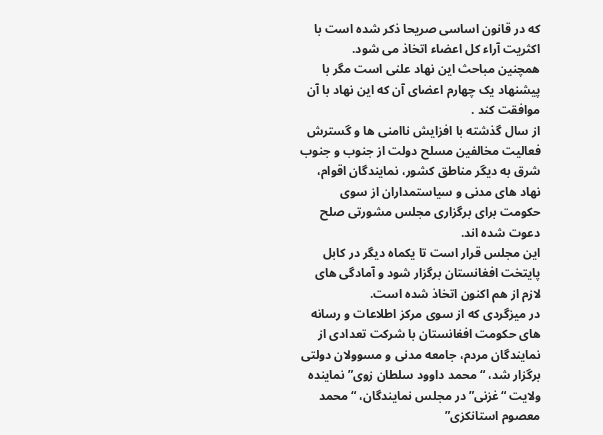که در قانون اساسی صریحا ذکر شده است با اکثریت آراء کل اعضاء اتخاذ می شود.
همچنین مباحث این نهاد علنی است مگر با پیشنهاد یک چهارم اعضای آن که این نهاد با آن موافقت کند .
از سال گذشته با افزایش ناامنی ها و گسترش فعالیت مخالفین مسلح دولت از جنوب و جنوب شرق به دیگر مناطق کشور، نمایندگان اقوام، نهاد های مدنی و سیاستمداران از سوی حکومت برای برگزاری مجلس مشورتی صلح دعوت شده اند.
این مجلس قرار است تا یکماه دیگر در کابل پایتخت افغانستان برگزار شود و آمادگی های لازم از هم اکنون اتخاذ شده است.
در میزگردی که از سوی مرکز اطلاعات و رسانه های حکومت افغانستان با شرکت تعدادی از نمایندگان مردم، جامعه مدنی و مسوولان دولتی برگزار شد، “محمد داوود سلطان زوی” نماینده ولایت “غزنی” در مجلس نمایندگان، “محمد معصوم استانکزی”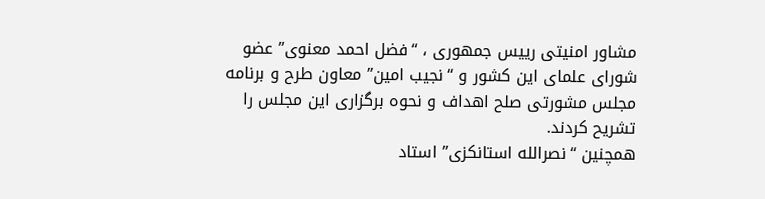مشاور امنیتی رییس جمهوری ، “فضل احمد معنوی” عضو شورای علمای این کشور و “نجیب امین” معاون طرح و برنامه مجلس مشورتی صلح اهداف و نحوه برگزاری این مجلس را تشریح کردند.
همچنین “نصرالله استانکزی” استاد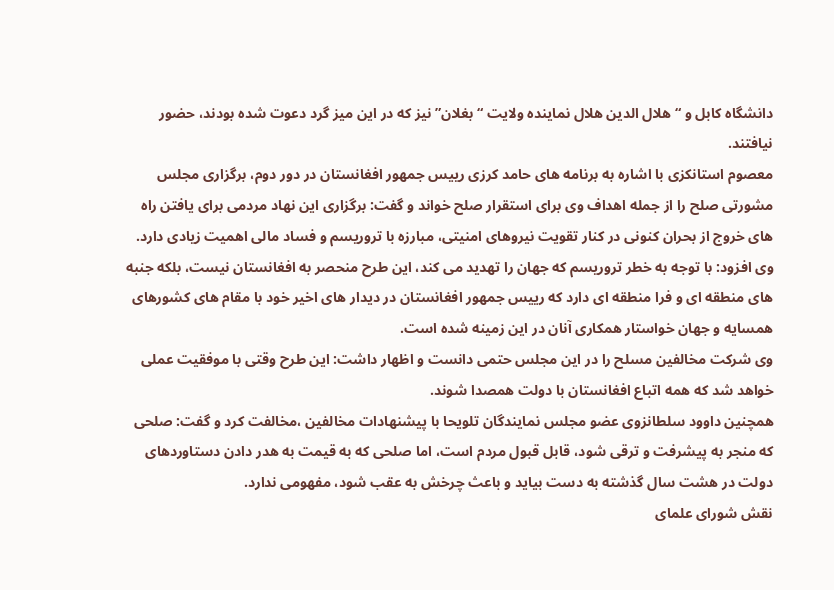دانشگاه کابل و “هلال الدین هلال نماینده ولایت “بغلان” نیز که در این میز گرد دعوت شده بودند، حضور نیافتند.
معصوم استانکزی با اشاره به برنامه های حامد کرزی رییس جمهور افغانستان در دور دوم، برگزاری مجلس مشورتی صلح را از جمله اهداف وی برای استقرار صلح خواند و گفت: برگزاری این نهاد مردمی برای یافتن راه های خروج از بحران کنونی در کنار تقویت نیروهای امنیتی، مبارزه با تروریسم و فساد مالی اهمیت زیادی دارد.
وی افزود: با توجه به خطر تروریسم که جهان را تهدید می کند، این طرح منحصر به افغانستان نیست، بلکه جنبه های منطقه ای و فرا منطقه ای دارد که رییس جمهور افغانستان در دیدار های اخیر خود با مقام های کشورهای همسایه و جهان خواستار همکاری آنان در این زمینه شده است.
وی شرکت مخالفین مسلح را در این مجلس حتمی دانست و اظهار داشت: این طرح وقتی با موفقیت عملی خواهد شد که همه اتباع افغانستان با دولت همصدا شوند.
همچنین داوود سلطانزوی عضو مجلس نمایندگان تلویحا با پیشنهادات مخالفین ،مخالفت کرد و گفت: صلحی که منجر به پیشرفت و ترقی شود، قابل قبول مردم است، اما صلحی که به قیمت به هدر دادن دستاوردهای دولت در هشت سال گذشته به دست بیاید و باعث چرخش به عقب شود، مفهومی ندارد.
نقش شورای علمای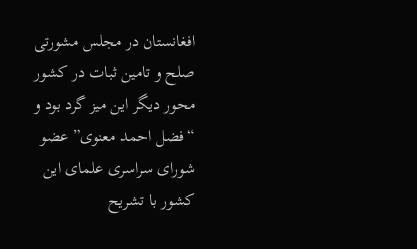افغانستان در مجلس مشورتی صلح و تامین ثبات در کشور محور دیگر این میز گرد بود و “فضل احمد معنوی” عضو شورای سراسری علمای این کشور با تشریح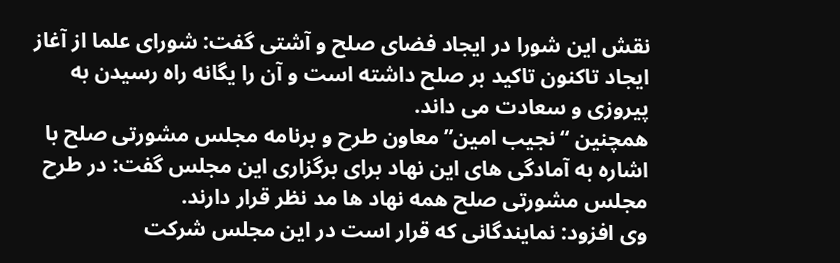نقش این شورا در ایجاد فضای صلح و آشتی گفت: شورای علما از آغاز ایجاد تاکنون تاکید بر صلح داشته است و آن را یگانه راه رسیدن به پیروزی و سعادت می داند.
همچنین “نجیب امین” معاون طرح و برنامه مجلس مشورتی صلح با اشاره به آمادگی های این نهاد برای برگزاری این مجلس گفت: در طرح مجلس مشورتی صلح همه نهاد ها مد نظر قرار دارند.
وی افزود: نمایندگانی که قرار است در این مجلس شرکت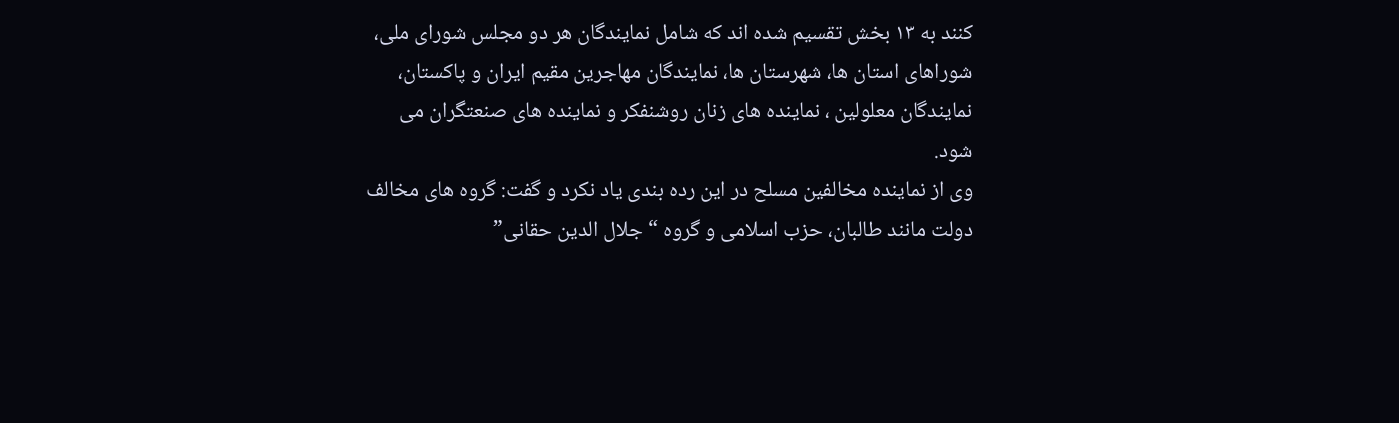کنند به ۱۳ بخش تقسیم شده اند که شامل نمایندگان هر دو مجلس شورای ملی، شوراهای استان ها، شهرستان ها، نمایندگان مهاجرین مقیم ایران و پاکستان، نمایندگان معلولین ، نماینده های زنان روشنفکر و نماینده های صنعتگران می شود.
وی از نماینده مخالفین مسلح در این رده بندی یاد نکرد و گفت: گروه های مخالف دولت مانند طالبان، حزب اسلامی و گروه “جلال الدین حقانی”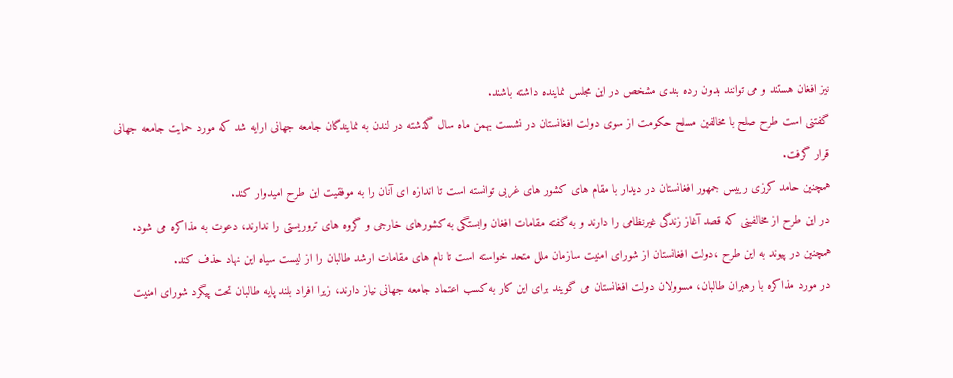نیز افغان هستند و می توانند بدون رده بندی مشخص در این مجلس نماینده داشته باشند.
گفتنی است طرح صلح با مخالفین مسلح حکومت از سوی دولت افغانستان در نشست بهمن ماه سال گذشته در لندن به نمایندگان جامعه جهانی ارایه شد که مورد حمایت جامعه جهانی قرار گرفت.
همچنین حامد کرزی رییس جمهور افغانستان در دیدار با مقام های کشور های غربی توانسته است تا اندازه ای آنان را به موفقیت این طرح امیدوار کند.
در این طرح از مخالفینی که قصد آغاز زندگی غیرنظامی را دارند و به گفته مقامات افغان وابستگی به کشورهای خارجی و گروه های تروریستی را ندارند، دعوت به مذاکره می شود.
همچنین در پیوند به این طرح ،دولت افغانستان از شورای امنیت سازمان ملل متحد خواسته است تا نام های مقامات ارشد طالبان را از لیست سیاه این نهاد حذف کند.
در مورد مذاکره با رهبران طالبان، مسوولان دولت افغانستان می گویند برای این کار به کسب اعتماد جامعه جهانی نیاز دارند، زیرا افراد بلند پایه طالبان تحت پیگرد شورای امنیت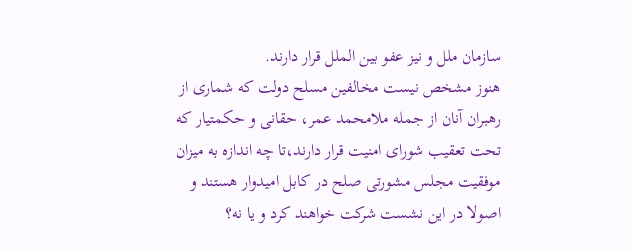سازمان ملل و نیز عفو بین الملل قرار دارند.
هنوز مشخص نیست مخالفین مسلح دولت که شماری از رهبران آنان از جمله ملامحمد عمر، حقانی و حکمتیار که تحت تعقیب شورای امنیت قرار دارند،تا چه اندازه به میزان موفقیت مجلس مشورتی صلح در کابل امیدوار هستند و اصولا در این نشست شرکت خواهند کرد و یا نه؟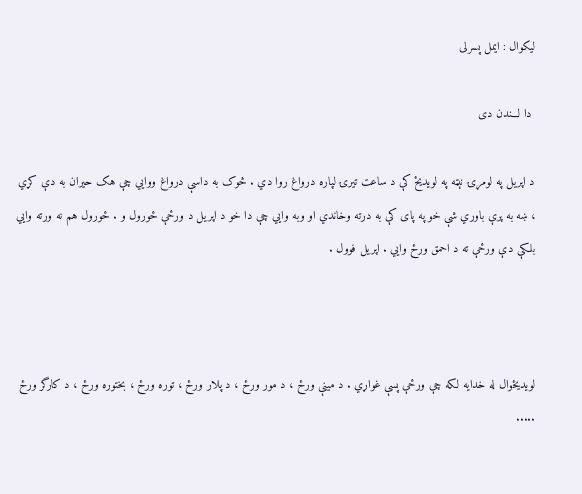لیکوال : ایمل پسرلی

 دا لـــندن دی

د اپريل په لومړۍ نېټه په لويديځ کې د ساعت تيرۍ لپاره درواغ روا دي . څوک به داسې درواغ ووايي چې هک حيران به دې کړي ، ښه به پرې باوري شې خو په پاى کې به درته وخاندي او وبه وايي چې دا خو د اپريل د ورځې ځورول و . ځورول هم نه ورته وايي بلکې دې ورځې ته د احمق ورځ وايي . اپريل فوول .



لويديځوال له خدايه لکه چې ورځې پسې غواړي . د مينې ورځ ، د مور ورځ ، د پلار ورځ ، توره ورځ ، بختوره ورځ ، د کارگر ورځ .....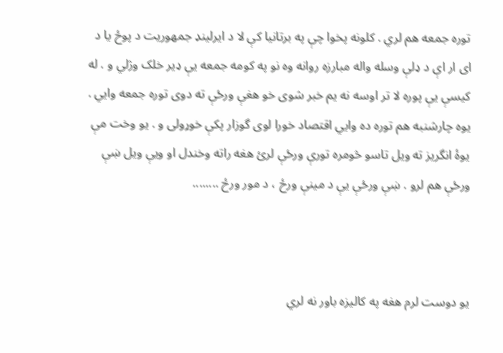توره جمعه هم لري . کلونه پخوا چې په برتانيا کې لا د ايرلينډ جمهوريت د پوځ يا د اى ار اې د ډلې وسله واله مبارزه روانه وه نو په کومه جمعه يې ډير خلک وژلي و . له کيسې يې پوره لا تر اوسه نه يم خبر شوى خو هغې ورځې ته دوى توره جمعه وايي . يوه چارشنبه هم توره ده وايي اقتصاد خورا لوى گوزار پکې خوړولى و . يو وخت مې يوۀ انگريز ته ويل تاسو څومره تورې ورځې لرئ هغه راته وخندل او ويې ويل ښې ورځې هم لرو . ښې ورځې يې د مينې ورځ ، د مور ورځ ........



يو دوست لرم هغه په کاليزه باور نه لري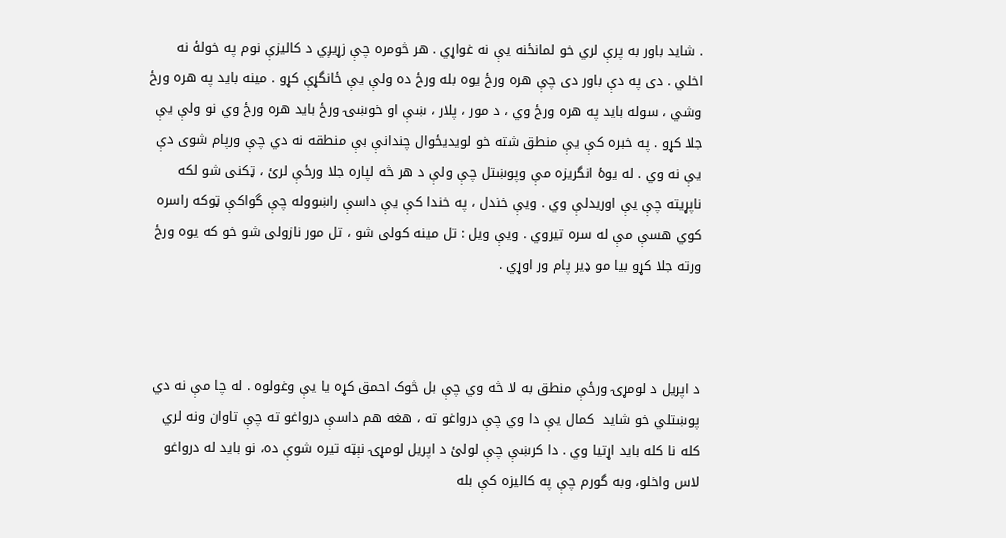. شايد باور به پرې لري خو لمانځنه يې نه غواړي . هر څومره چې زړيږي د کاليزې نوم په خولۀ نه اخلي . دى په دې باور دى چې هره ورځ يوه بله ورځ ده ولې يې ځانگړې کړو . مينه بايد په هره ورځ وشي ، سوله بايد په هره ورځ وي ، د مور ، پلار ، ښې او خوښۍ ورځ بايد هره ورځ وي نو ولې يې جلا کړو . په خبره کې يې منطق شته خو لويديځوال چندانې بې منطقه نه دي چې ورپام شوى دې يې نه وي . له يوۀ انگريزه مې وپوښتل چې ولې د هر څه لپاره جلا ورځې لرئ ، ټکنى شو لکه ناپړيته چې يې اوريدلې وي . ويې خندل ، په خندا کې يې داسې راښووله چې گواکې ټوکه راسره کوي هسې مې له سره تيروي . ويې ويل : تل مينه کولى شو ، تل مور نازولى شو خو که يوه ورځ ورته جلا کړو بيا مو ډير پام ور اوړي .



د اپريل د لومړۍ ورځې منطق به لا څه وي چې بل څوک احمق کړه يا يې وغولوه . له چا مې نه دي پوښتلي خو شايد  کمال يې دا وي چې درواغو ته ، هغه هم داسې درواغو ته چې تاوان ونه لري کله نا کله بايد اړتيا وي . دا کرښې چې لولئ د اپريل لومړۍ نېټه تيره شوې ده، نو بايد له درواغو لاس واخلو، وبه گورم چې په کاليزه کې بله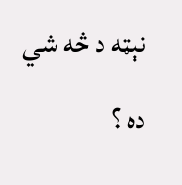نېټه د څه شي ده ؟